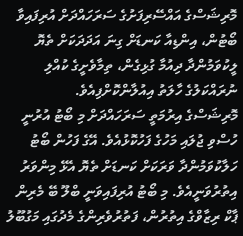މޮރިޝަސްގެ އައްސޭރިފަށުގެ ސަރަހައްދަށް އުރިފައިވާ ބޯޓުން، އިންޑިއާ ކަނޑަށް ގިނަ އަދަދަކަށް ތެޔޮ ލީކުވަމުންދާ ދިއުމާ ގުޅިގެން، ތިމާވެށީގެ ކުއްލި ނުރައްކަލުގެ ހާލަތު އިއުލާންކޮށްފިއެވެ.
މޮރިޝަސްގެ އިރުމަތީ ސަރަހައްދަށް މި ބޯޓު އުރުނީ ހުސްވި ޖުލައި މަހުގެ ފަހުކޮޅުއެވެ. އޭގެ ފަހުން ބޯޓު ހަލާކުވަމުންދާ ވަރަކަށް ކަނޑަށް ތެޔޮ އެޅޭ މިންވަރު އިތުރުވަނީއެވެ. މި ބޯޓު އުރިފައިވަނީ ބްލޫ ބޭ މެރިން ޕާކް ރިޒާވްގެ އިތުރުން، ފަތުރުވެރިންގެ މެދުގައި މަގުބޫލު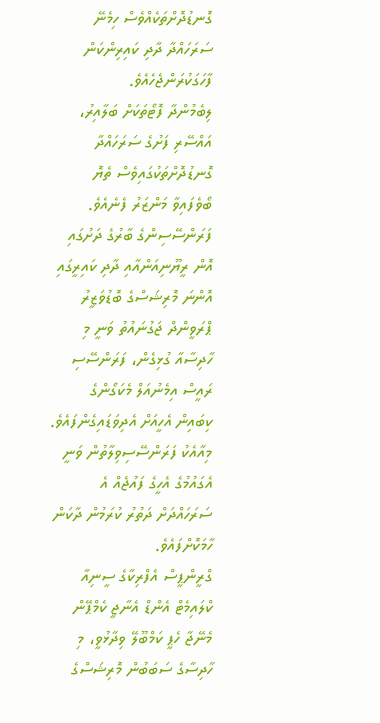ގޮނޑުދޮށްތަކެއްވެސް ހިމެނޭ ސަރަހައްދާ ދާދި ކައިރިންކަން ފާހަގަކުރަންޖެހެއެވެ.
ލިބެމުންދާ ފޮޓޯތަކަށް ބަލާއިރު، އައްސޭރި ފަށުގެ ސަރަހައްދާ ގޮނޑުދޮށްތަކުގައިވެސް ތެޔޮ ބޯވެފައިވާ މަންޒަރު ފެނެއެވެ.
ފަރަންސޭސިންގެ ބާރުގެ ދަށުގައި އޮން ރީޔޫނިއަންއާއި ދާދި ކައިރީގައި އޮންނަ މޮރިޝަސްގެ ބޮޑުވަޒީރު ޕްރަވީންދް ޖަގުނައުތު ވަނީ މި ހާދިސާއާ ގުޅިގެން، ފަރަންސޭސި ރައީސް އިމެނުއަލް މެކަގޯންގެ ކިބައިން އެހީއަށް އެދިވަޑައިގެންފައެވެ. މިއާއެކު ފަރަންސޭސިވިލާތުން ވަނީ އެގައުމުގެ އެހީގެ ފައުޖެއް އެ ސަރަހައްދަށް ދަތުރު ކުރަމުން ދާކަން ހާމަކޮށްފައެވެ.
ގްރީންޕީސް އެފްރިކާގެ ސީނިއާ ކްލައިމެޓް އެންޑް އެނާޖީ ކެމްޕޭން މެނޭޖާ ހެޕީ ކަމްބޫލޭ ވިދާޅުވީ، މި ހާދިސާގެ ސަބަބުން މޮރިޝަސްގެ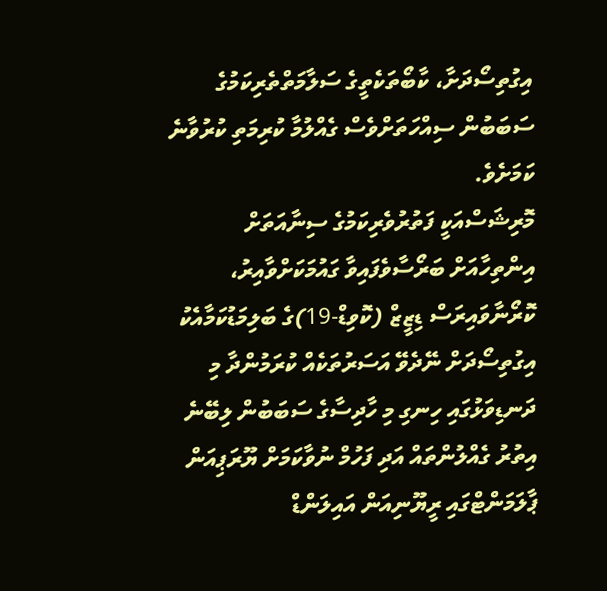އިގުތިސޯދަށާ، ކާބޯތަކެތީގެ ސަލާމަތްތެރިކަމުގެ ސަބަބުން ސިއްހަތަށްވެސް ގެއްލުމާ ކުރިމަތި ކުރުވާނެ ކަމަށެވެ.
މޮރިޝަސްއަކީ ފަތުރުވެރިކަމުގެ ސިނާއަތަށް އިންތިހާއަށް ބަރޯސާވެފައިވާ ގައުމަކަށްވާއިރު، ކޮރޯނާވައިރަސް ޑިޒީޒް (ކޮވިޑް-19)ގެ ބަލިމަޑުކަމާއެކު އިގުތިސޯދަށް ނޭދެވޭ އަސަރުތަކެއް ކުރަމުންދާ މި ދަނޑިވަޅުގައި ހިނގި މި ހާދިސާގެ ސަބަބުން ލިބޭނެ އިތުރު ގެއްލުންތައް އަދި ފަހުމް ނުވާކަމަށް ޔޫރަޕިއަން ޕާލަމަންޓްގައި ރީޔޫނިއަން އައިލަންޑް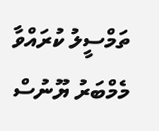ތަމްސީލު ކުރައްވާ މެމްބަރު ޔޫނުސް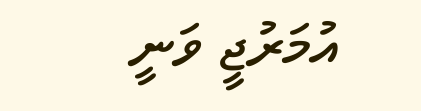އުމަރުޖީ ވަނީ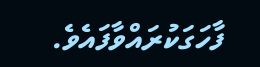ފާހަގަކުރައްވާފައެވެ.